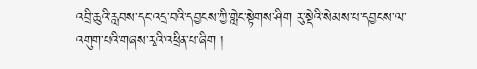འབྲི་ཆུའི་རླབས་དང་འདྲ་བའི་དབྱངས་ཀྱི་གླེང་སྟེགས་ཤིག རུ་སྡེའི་སེམས་པ་དབྱངས་ལ་འགུག་པའི་གཞས་རྭའི་འཕྲིན་པ་ཞིག །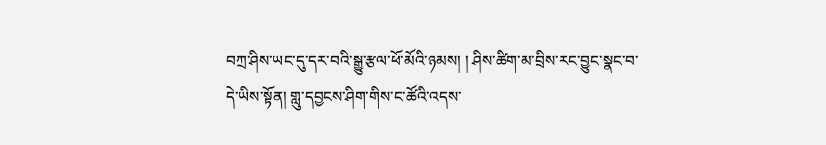བཀྲ་ཤིས་ཡང་དུ་དར་བའི་སྒྱུ་རྩལ་ཕོ་མོའི་ཉམས། ། ཤིས་ཚིག་མ་བྲིས་རང་བྱུང་སྣང་བ་དེ་ཡིས་སྟོན། གླུ་དབྱངས་ཤིག་གིས་ང་ཚོའི་འདས་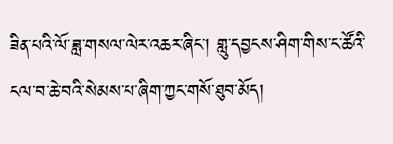ཟིན་པའི་ལོ་ཟླ་གསལ་ལེར་འཆར་ཞིང་། གླུ་དབྱངས་ཤིག་གིས་ང་ཚོའི་ངལ་བ་ཆེ་བའི་སེམས་པ་ཞིག་ཀྱང་གསོ་ཐུབ་མོད།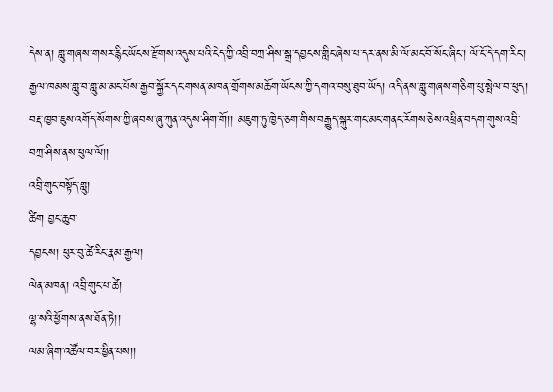དེས་ན། གླུ་གཞས་གསར་རྙིང་ཡོངས་རྫོགས་འདུས་པའི་ངེད་ཀྱི་འབྲི་བཀྲ་ཤིས་སྒྲ་དབྱངས་གླིང་ཞེས་པ་དར་ནས་མི་ལོ་མང་བོ་སོང་ཞིང་། ལོ་ངོ་དེ་དག་རིང་། རྒྱལ་ཁམས་གླུ་བ་གླུ་མ་མང་པོས་རྒྱབ་སྐྱོར་དང་གསན་མཁན་གྲོགས་མཆོག་ཡོངས་ཀྱི་དགའ་བསུ་ཐུབ་ཡོད། འདི་ནས་གླུ་གཞས་གཅིག་པུ་སྤེལ་བ་ཕུད། བརྡ་ཁྱབ་ཇུས་འགོད་སོགས་ཀྱི་ཞབས་ཞུ་ཀུན་འདུས་ཤིག་གོ།། མཇུག་ཏུ་ཁྱེད་ཅག་གིས་བརྒྱུད་སྐུར་གང་མང་གནང་རོགས་ཅེས་འཕྲིན་བདག་གུས་འབྲི་བཀྲ་ཤིས་ནས་ཕུལ་ལོ།།
འབྲི་གུང་བསྟོད་གླུ།
ཚིག བྱང་ཆུབ་
དབྱངས། ཕུར་བུ་ཚེ་རིང་རྣམ་རྒྱལ།
ལེན་མཁན། འབྲི་གུང་པ་ཚེ།
ལྷ་སའི་ཕྱོགས་ནས་ཐོན་ཏེ།།
ལམ་ཞིག་འཚོལ་བར་ཕྱིན་པས།།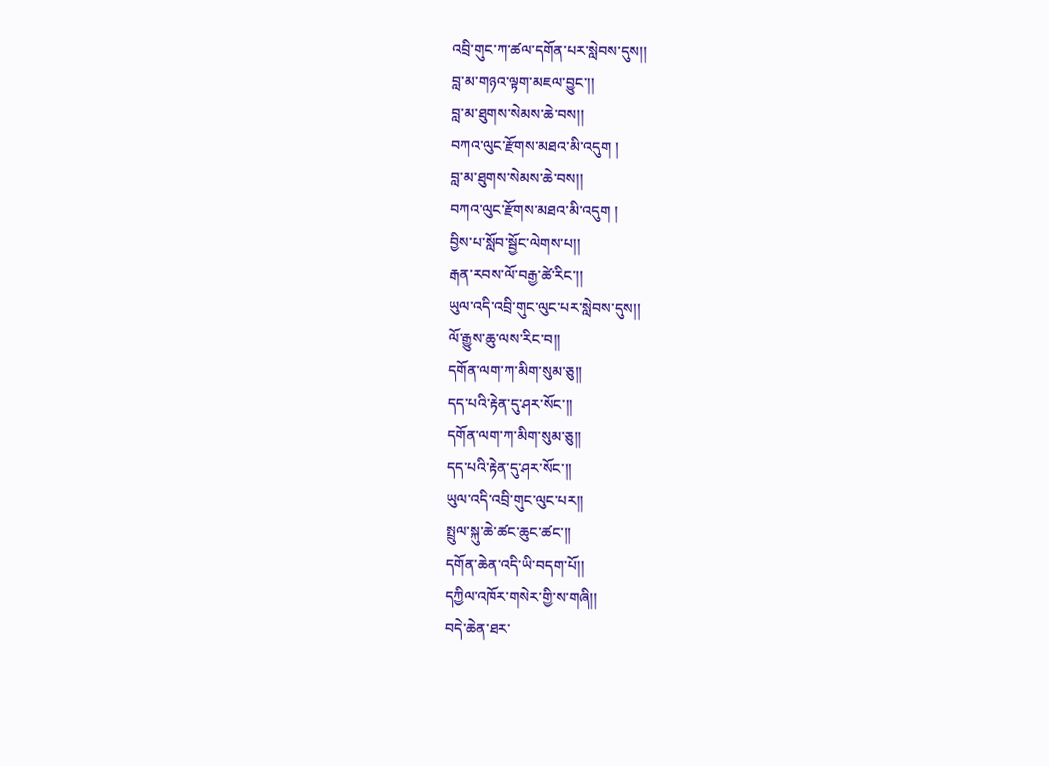འབྲི་གུང་ཀ་ཚལ་དགོན་པར་སླེབས་དུས།།
བླ་མ་གཉའ་ལྟག་མཇལ་བྱུང་།།
བླ་མ་ཐུགས་སེམས་ཆེ་བས།།
བཀའ་ལུང་རྫོགས་མཐའ་མི་འདུག །
བླ་མ་ཐུགས་སེམས་ཆེ་བས།།
བཀའ་ལུང་རྫོགས་མཐའ་མི་འདུག །
བྱིས་པ་སློབ་སྦྱོང་ལེགས་པ།།
རྒན་རབས་ལོ་བརྒྱ་ཚེ་རིང་།།
ཡུལ་འདི་འབྲི་གུང་ལུང་པར་སླེབས་དུས།།
ལོ་རྒྱུས་ཆུ་ལས་རིང་བ།།
དགོན་ལག་ཀ་མིག་སུམ་ཅུ།།
དད་པའི་རྟེན་དུ་ཤར་སོང་།།
དགོན་ལག་ཀ་མིག་སུམ་ཅུ།།
དད་པའི་རྟེན་དུ་ཤར་སོང་།།
ཡུལ་འདི་འབྲི་གུང་ལུང་པར།།
སྤྲུལ་སྐུ་ཆེ་ཚང་ཆུང་ཚང་།།
དགོན་ཆེན་འདི་ཡི་བདག་པོ།།
དཀྱིལ་འཁོར་གསེར་གྱི་ས་གཞི།།
བདེ་ཆེན་ཐར་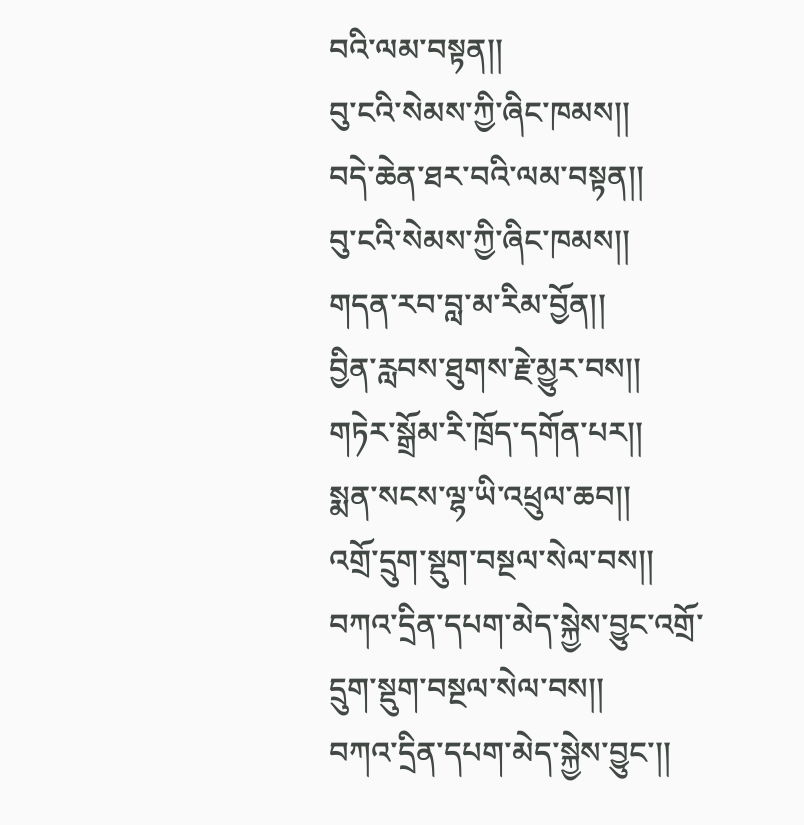བའི་ལམ་བསྟན།།
བུ་ངའི་སེམས་ཀྱི་ཞིང་ཁམས།།
བདེ་ཆེན་ཐར་བའི་ལམ་བསྟན།།
བུ་ངའི་སེམས་ཀྱི་ཞིང་ཁམས།།
གདན་རབ་བླ་མ་རིམ་བྱོན།།
བྱིན་རླབས་ཐུགས་རྗེ་མྱུར་བས།།
གཏེར་སྒྲོམ་རི་ཁྲོད་དགོན་པར།།
སྨན་སངས་ལྷ་ཡི་འཕྲུལ་ཆབ།།
འགྲོ་དྲུག་སྡུག་བསྔལ་སེལ་བས།།
བཀའ་དྲིན་དཔག་མེད་སྐྱེས་བྱུང་འགྲོ་དྲུག་སྡུག་བསྔལ་སེལ་བས།།
བཀའ་དྲིན་དཔག་མེད་སྐྱེས་བྱུང་།།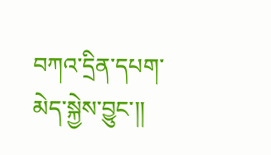བཀའ་དྲིན་དཔག་མེད་སྐྱེས་བྱུང་།།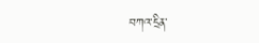བཀའ་དྲིན་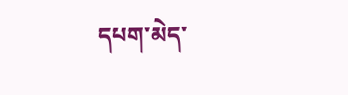དཔག་མེད་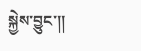སྐྱེས་བྱུང་།།